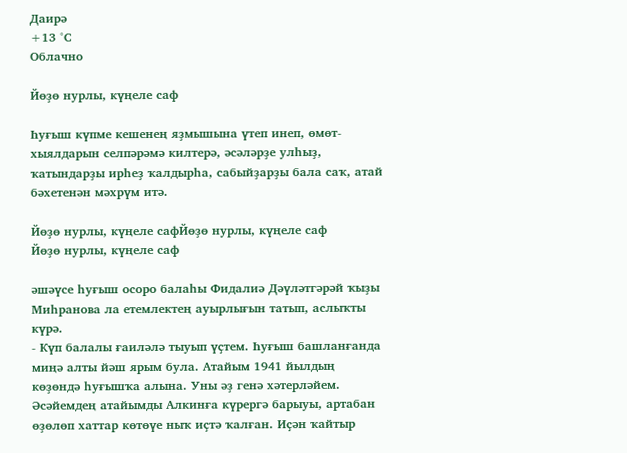Даирә
+13 °С
Облачно

Йөҙө нурлы, күңеле саф

Һуғыш күпме кешенең яҙмышына үтеп инеп, өмөт-хыялдарын селпәрәмә килтерә, әсәләрҙе улһыҙ, ҡатындарҙы ирһеҙ ҡалдырһа, сабыйҙарҙы бала саҡ, атай бәхетенән мәхрүм итә.

Йөҙө нурлы, күңеле сафЙөҙө нурлы, күңеле саф
Йөҙө нурлы, күңеле саф

әшәүсе һуғыш осоро балаһы Фидалиә Дәүләтгәрәй ҡыҙы Миһранова ла етемлектең ауырлығын татып, аслыҡты күрә.
- Күп балалы ғаиләлә тыуып үҫтем. Һуғыш башланғанда миңә алты йәш ярым була. Атайым 1941 йылдың көҙөндә һуғышҡа алына. Уны әҙ генә хәтерләйем. Әсәйемдең атайымды Алкинға күрергә барыуы, артабан өҙөлөп хаттар көтөүе ныҡ иҫтә ҡалған. Иҫән ҡайтыр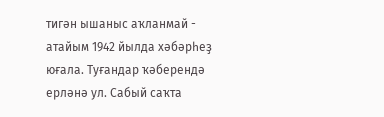тигән ышаныс аҡланмай - атайым 1942 йылда хәбәрһеҙ юғала. Туғандар ҡәберендә ерләнә ул. Сабый саҡта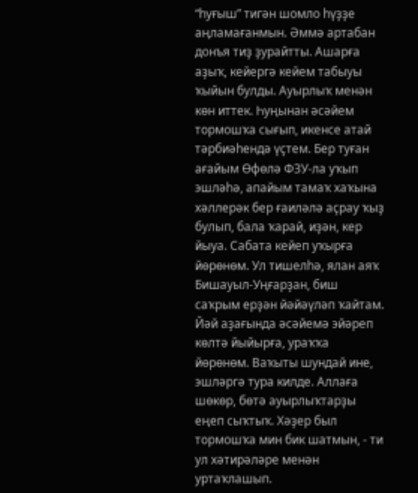“һуғыш” тигән шомло һүҙҙе аңламағанмын. Әммә артабан донъя тиҙ ҙурайтты. Ашарға аҙыҡ, кейергә кейем табыуы ҡыйын булды. Ауырлыҡ менән көн иттек. Һуңынан әсәйем тормошҡа сығып, икенсе атай тәрбиәһендә үҫтем. Бер туған ағайым Өфөлә ФЗУ-ла уҡып эшләһә, апайым тамаҡ хаҡына хәллерәк бер ғаиләлә аҫрау ҡыҙ булып, бала ҡарай, иҙән, кер йыуа. Сабата кейеп уҡырға йөрөнөм. Ул тишелһә, ялан аяҡ Бишауыл-Уңғарҙан, биш саҡрым ерҙән йәйәүләп ҡайтам. Йәй аҙағында әсәйемә эйәреп көлтә йыйырға, ураҡҡа йөрөнөм. Ваҡыты шундай ине, эшләргә тура килде. Аллаға шөкөр, бөтә ауырлыҡтарҙы еңеп сыҡтыҡ. Хәҙер был тормошҡа мин бик шатмын, - ти ул хәтирәләре менән уртаҡлашып.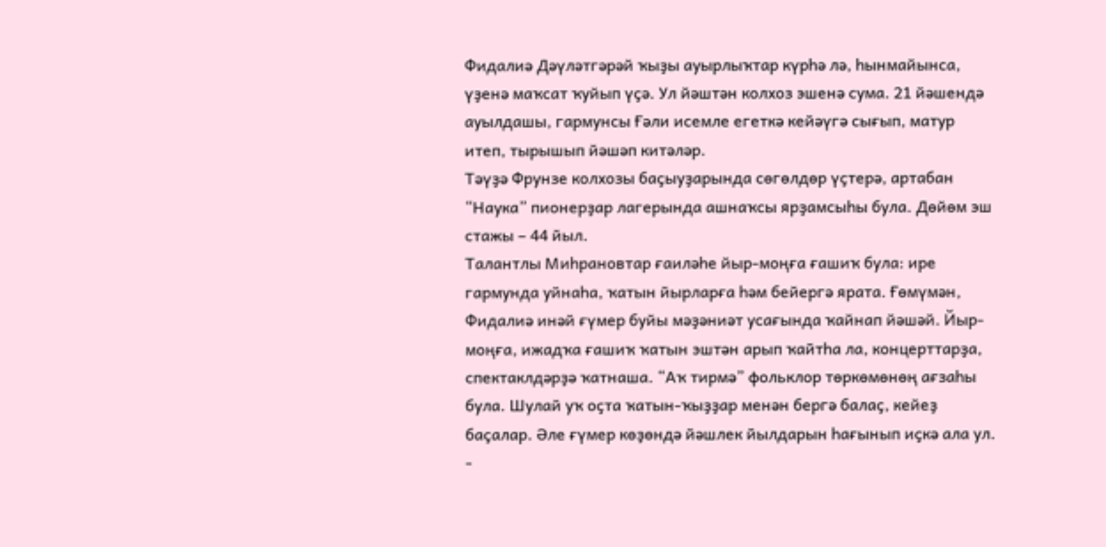Фидалиә Дәүләтгәрәй ҡыҙы ауырлыҡтар күрһә лә, һынмайынса, үҙенә маҡсат ҡуйып үҫә. Ул йәштән колхоз эшенә сума. 21 йәшендә ауылдашы, гармунсы Ғәли исемле егеткә кейәүгә сығып, матур итеп, тырышып йәшәп китәләр.
Тәүҙә Фрунзе колхозы баҫыуҙарында сөгөлдөр үҫтерә, артабан “Наука” пионерҙар лагерында ашнаҡсы ярҙамсыһы була. Дөйөм эш стажы – 44 йыл.
Талантлы Миһрановтар ғаиләһе йыр-моңға ғашиҡ була: ире гармунда уйнаһа, ҡатын йырларға һәм бейергә ярата. Ғөмүмән, Фидалиә инәй ғүмер буйы мәҙәниәт усағында ҡайнап йәшәй. Йыр-моңға, ижадҡа ғашиҡ ҡатын эштән арып ҡайтһа ла, концерттарҙа, спектаклдәрҙә ҡатнаша. “Аҡ тирмә” фольклор төркөмөнөң ағзаһы була. Шулай уҡ оҫта ҡатын-ҡыҙҙар менән бергә балаҫ, кейеҙ баҫалар. Әле ғүмер көҙөндә йәшлек йылдарын һағынып иҫкә ала ул.
-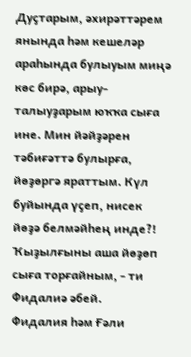Дуҫтарым, әхирәттәрем янында һәм кешеләр араһында булыуым миңә көс бирә, арыу-талыуҙарым юҡҡа сыға ине. Мин йәйҙәрен тәбиғәттә булырға, йөҙөргә яраттым. Күл буйында үҫеп, нисек йөҙә белмәйһең инде?! Ҡыҙылғыны аша йөҙөп сыға торғайным, - ти Фидалиә әбей.
Фидалия һәм Ғәли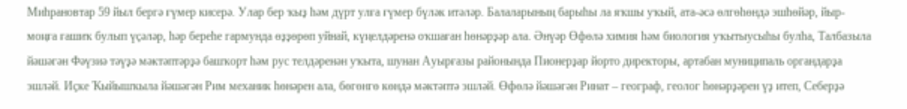Миһрановтар 59 йыл бергә ғүмер кисерә. Улар бер ҡыҙ һәм дүрт улға ғүмер бүләк итәләр. Балаларының барыһы ла яҡшы уҡый, ата-әсә өлгөһөндә эшһөйәр, йыр-моңға ғашиҡ булып үҫәләр, һәр береһе гармунда өҙҙөрөп уйнай, күңелдәренә оҡшаған һөнәрҙәр ала. Әнүәр Өфөлә химия һәм биология уҡытыусыһы булһа, Талбазыла йәшәгән Фәүзиә тәүҙә мәктәптәрҙә башҡорт һәм рус телдәренән уҡыта, шунан Ауырғазы районында Пионерҙар йорто директоры, артабан муниципаль органдарҙа эшләй. Иҫке Ҡыйышҡыла йәшәгән Рим механик һөнәрен ала, бөгөнгө көндә мәктәптә эшләй. Өфөлә йәшәгән Ринат – географ, геолог һөнәрҙәрен үҙ итеп, Себерҙә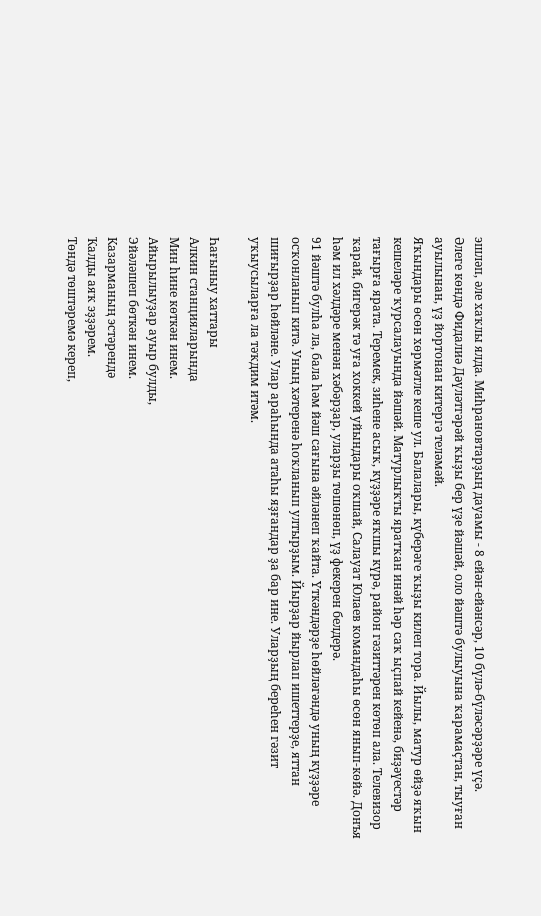эшләп, әле хаҡлы ялда. Миһрановтарҙың дауамы - 8 ейән-ейәнсәр, 10 бүлә-бүләсәрҙәре үҫә.
Әлеге көндә Фидалиә Дәүләтгәрәй ҡыҙы бер үҙе йәшәй, оло йәштә булыуына ҡарамаҫтан, тыуған ауылынан, үҙ йортонан китергә теләмәй.
Яҡындары өсөн хөрмәтле кеше ул. Балалары, күберәге ҡыҙы килеп тора. Йылы, матур өйҙә яҡын кешеләре ҡурсалауында йәшәй. Матурлыҡты яратҡан инәй һәр саҡ ыҫпай кейенә, биҙәүестәр тағырға ярата. Теремек, зиһене асыҡ, күҙҙәре яҡшы күрә, район гәзиттәрен көтөп ала. Телевизор ҡарай, бигерәк тә уға хоккей уйындары оҡшай, Салауат Юлаев командаһы өсөн янып-көйә. Донъя һәм ил хәлдәре менән хәбәрҙар, уларҙы төшөнөп, үҙ фекерен белдерә.
91 йәштә булһа ла, бала һәм йәш сағына әйләнеп ҡайта. Үткәндәрҙе һөйләгәндә уның күҙҙәре осҡонланып китә. Уның хәтеренә һоҡланып ултырҙым. Йырҙар йырлап ишеттерҙе, яттан шиғырҙар һөйләне. Улар араһында атаһы яҙғандар ҙа бар ине. Уларҙың береһен гәзит уҡыусыларға ла тәҡдим итәм.

Һағыныу хаттары
Алкин станцияларында
Мин һине көткән инем.
Айырылыуҙар ауыр булды,
Эйәләшеп бөткән инем.
Казарманың эстәрендә
Ҡалды аяҡ эҙҙәрем.
Төндә төштәремә кереп,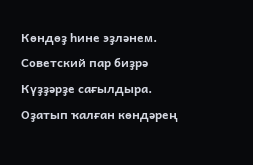Көндөҙ һине эҙләнем.
Советский пар биҙрә
Күҙҙәрҙе сағылдыра.
Оҙатып ҡалған көндәрең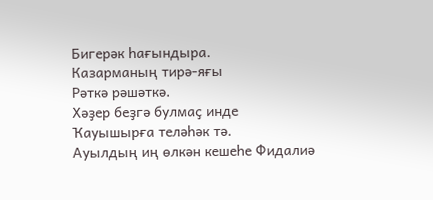Бигерәк һағындыра.
Казарманың тирә-яғы
Рәткә рәшәткә.
Хәҙер беҙгә булмаҫ инде
Ҡауышырға теләһәк тә.
Ауылдың иң өлкән кешеһе Фидалиә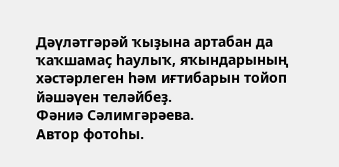Дәүләтгәрәй ҡыҙына артабан да ҡаҡшамаҫ һаулыҡ, яҡындарының хәстәрлеген һәм иғтибарын тойоп йәшәүен теләйбеҙ.
Фәниә Сәлимгәрәева.
Автор фотоһы.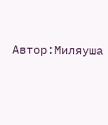Автор:Миляуша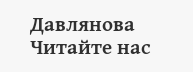Давлянова
Читайте нас